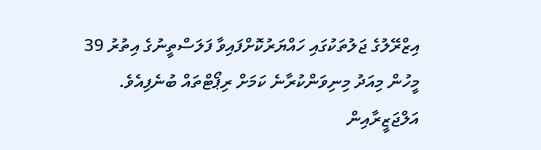އިޒްރޭލުގެ ޖަލުތަކުގައި ހައްޔަރުކޮށްފައިވާ ފަލަސްތީނުގެ އިތުރު 39 މީހުން މިއަދު މިނިވަންކުރާނެ ކަމަށް ރިޕޯޓްތައް ބުނެފިއެވެ.
އަލްޖަޒީރާއިން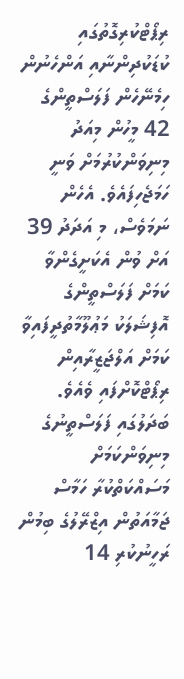ރިޕޯޓްކުރިގޮތުގައި ކުޑަކުދިންނާއި އަންހެނުން ހިމެނޭހެން ފަލަސްތީންގެ 42 މީހުން މިއަދު މިނިވަންކުރުމަށް ވަނީ ހަމަޖެހިފައެވެ. އެހެން ނަމަވެސް، މި އަދަދު 39 އަށް ވުން އެކަށީގެންވާ ކަމަށް ފަލަސްތީންގެ އޮފިޝަލަކު މަޢުލޫމާތުދީފައިވާ ކަމަށް އަލްޖަޒީރާއިން ރިޕޯޓްކޮށްފައި ވެއެވެ.
ބަދަލުގައި ފަލަސްތީނުގެ މިނިވަންކަމަށް މަސައްކަތްކުރާ ހަމާސް ޖަމާއަތުން އިޒްރޭލުގެ ބިމުން ރަހީނުކުރި 14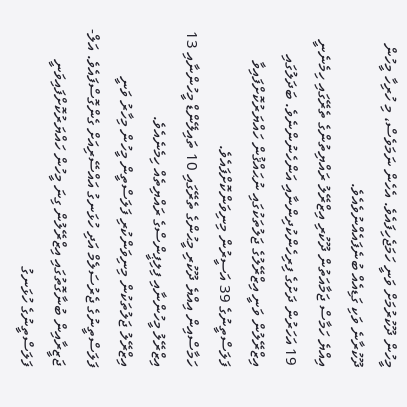މީހުން ދޫކުރުމަށް ވަނީ ހަމަޖެހިފައެވެ. އެހެން ނަމަވެސް، މި ހުރިހާ މީހުން ދޫކުރާނެ ވަކި ގަޑިއެއް ބުނެފައެއްނުވެއެވެ.
އިއްޔެ ހަމާސް ޖަމާއަތުން ދޫކުރި އިޒްރޭލު ރައްޔިތުންގެ ތެރޭގައި ހިމެނެނީ 19 އަހަރުން ދަށުގެ ފިރިހެންކުދިންނާއި އަންހެނުންނެވެ. ބަދަލުގައި އިޒްރޭލުން ވަނީ އިޒްރޭލުގެ ޖަލުތަކުގައި ނުޙައްޤުން ހައްޔަރުކޮށްފައިވާ ފަލަސްތީނުގެ 39 އަސީރުން މިނިވަންކޮށްފައެވެ.
ހަމާސްއިން އިއްޔެ ދޫކުރި މީޙުންގެ ތެރޭގައި 10 ތައިލޭންޑް މީހުންނާއި 13 އިޒްރޭލު މީހުންނާއި ފިލިޕީންސްގެ ރައްޔިތެއް ހިމެނެއެވެ.
އިޒްރޭލު ޖަލުތަކުން މިނިވަންކުރި ފަލަސްތީން މީހުން މިހާރު ވަނީ ފަލަސްތީނުގެ ޖެރުސަލެމް އަދި ހުޅަނގު އައްސޭރިއަށް ގެންގޮސްފައެވެ. އަލް-ޖަޒީރާއިން ބުނާގޮތުގައި އިޒްރޭލުން ގިނަ މީހުން ހައްޔަރުކޮށްފައިވަނީ ފަލަސްތީނުގެ ހުޅަނގު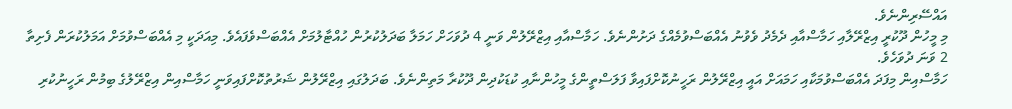އައްސޭރިންނެވެ.
މި މީހުން ދޫކުރީ އިޒްރޭލާއި ހަމާސްއާއި ދެމެދު ވެވުނު އެއްބަސްވުމެއްގެ ދަށުންނެވެ. ހަމާސްއާއި އިޒްރޭލުން ވަނީ 4 ދުވަހަށް ހަމަލާ ބަދަލުކުރުން ހުއްޓާލުމަށް އެއްބަސްވެފައެވެ. މިއަދަކީ މި އެއްބަސްވުމަށް އަމަލުކުރަން ފެށިތާ 2 ވަނަ ދުވަހެވެ.
ހަމާސްއިން މިފަދަ އެއްބަސްވުމަކާއި ހަމައަށް އައީ އިޒްރޭލުން ރަހީނުކޮށްފައިވާ ފަލަސްތީންގެ މީހުންނާއި ކުޑަކުދިން ދޫކުރާ މަތިންނެވެ. ބަދަލުގައި އިޒްރޭލުން ޝަރުތުކޮށްފައިވަނީ ހަމާސްއިން އިޒްރޭލުގެ ބިމުން ރަހީނުކުރި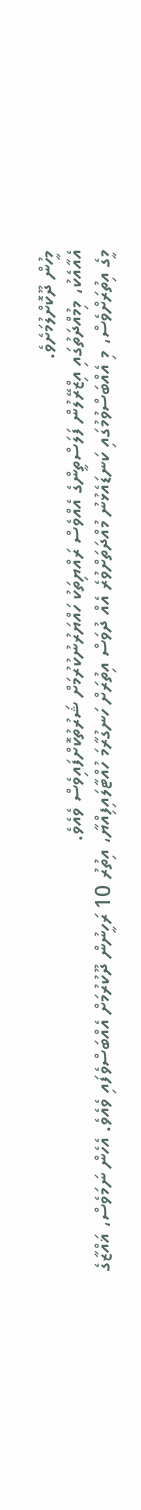މީހުން ދޫކޮށްލުމަށެވެ.
އެއާއެކު، މިމުއްދަތުގައި އިޒްރޭލުން ފަލަސްތީންގެ އެއްވެސް ރައްޔިތަކު ހައްޔަރުނުކުރުމަށް ޝަރުތުކޮށްފައިވެސް ވެއެވެ.
މީގެ އިތުރަށްވެސް، މި އެއްބަސްވުމުގައި ކަނޑައެޅުނު މުއްދަތަށްވުރެ އެއް ދުވަސް އިތުރަށް ހަނގުރާމަ ހުއްޓާލައިފިއްޔާ، އިތުރު 10 ރަހީނުން ދޫކުރުމަށް އެއްބަސްވެފައި ވެއެވެ. އެހެން ނަމަވެސް، ޣައްޒާގެ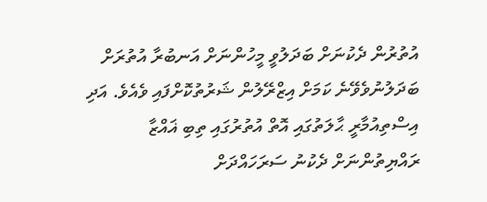އުތުރުން ދެކުނަށް ބަދަލުވީ މީހުންނަށް އަނބުރާ އުތުރަށް ބަދަލުނުވެވޭނެ ކަމަށް އިޒްރޭލުން ޝަރުތުކޮށްފައި ވެއެވެ. އަދި އިސްތިއުމާރީ ޙާލަތުގައި އޮތް އުތުރުގައި ތިބި ޣައްޒާ ރައްޔިތުންނަށް ދެކުނު ސަރަހައްދަށް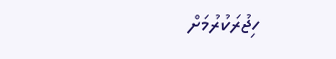ހިޖުރަކުރުމަށް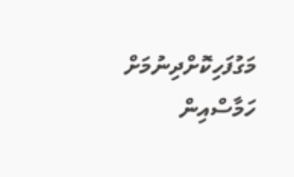މަގުފަހިކޮށްދިނުމަށް ހަމާސްއިން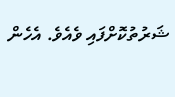ޝަރުތުކޮށްފައި ވެއެވެ. އެހެން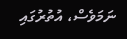ނަމަވެސް، އުތުރުގައި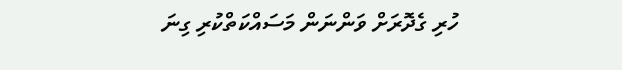ހުރި ގެދޮރަށް ވަންނަން މަސައްކަތްކުރި ގިނަ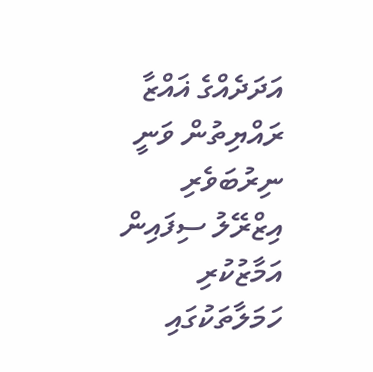އަދަދެއްގެ ޣައްޒާ ރައްޔިތުން ވަނީ ނިރުބަވެރި އިޒްރޭލު ސިފައިން އަމާޒުކުރި ހަމަލާތަކުގައި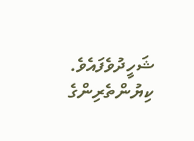ޝަހީދުވެފައެވެ.
ކިޔުންތެރިންގެ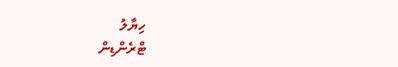ހިޔާލު
ޓްރެންޑިން